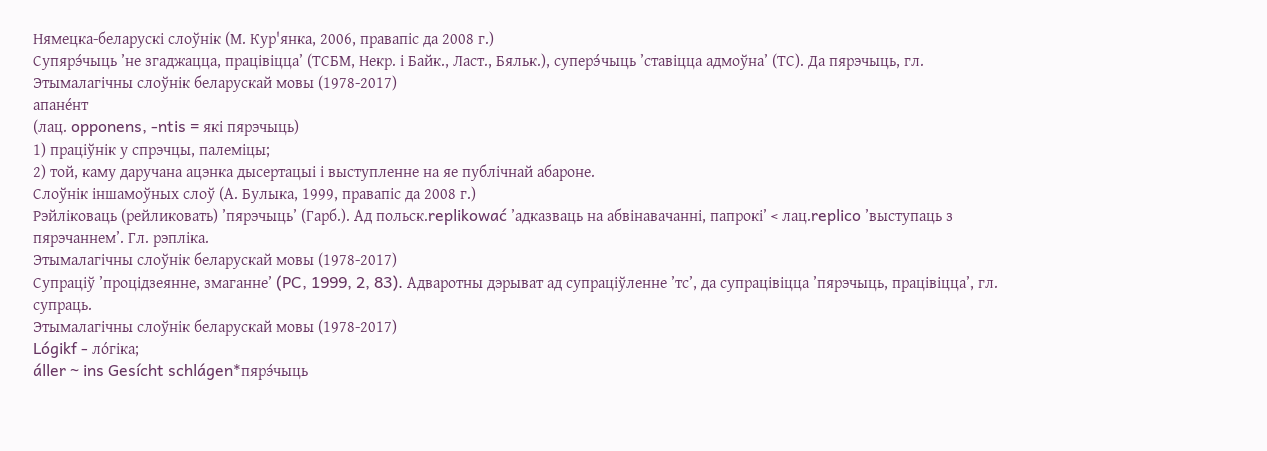Нямецка-беларускі слоўнік (М. Кур'янка, 2006, правапіс да 2008 г.)
Супярэ́чыць ’не згаджацца, працівіцца’ (ТСБМ, Некр. і Байк., Ласт., Бяльк.), суперэ́чыць ’ставіцца адмоўна’ (ТС). Да пярэчыць, гл.
Этымалагічны слоўнік беларускай мовы (1978-2017)
апане́нт
(лац. opponens, -ntis = які пярэчыць)
1) праціўнік у спрэчцы, палеміцы;
2) той, каму даручана ацэнка дысертацыі і выступленне на яе публічнай абароне.
Слоўнік іншамоўных слоў (А. Булыка, 1999, правапіс да 2008 г.)
Рэйліковаць (рейликовать) ’пярэчыць’ (Гарб.). Ад польск.replikować ’адказваць на абвінавачанні, папрокі’ < лац.replico ’выступаць з пярэчаннем’. Гл. рэпліка.
Этымалагічны слоўнік беларускай мовы (1978-2017)
Супраціў ’процідзеянне, змаганне’ (PC, 1999, 2, 83). Адваротны дэрыват ад супраціўленне ’тс’, да супрацівіцца ’пярэчыць, працівіцца’, гл. супраць.
Этымалагічны слоўнік беларускай мовы (1978-2017)
Lógikf - ло́гіка;
áller ~ ins Gesícht schlágen*пярэ́чыць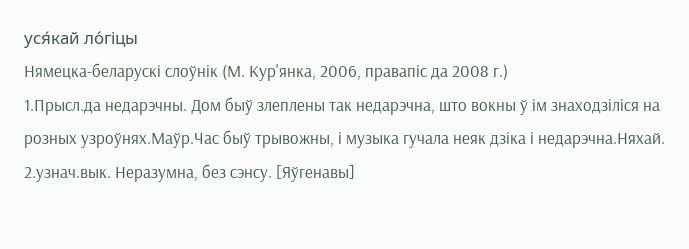уся́кай ло́гіцы
Нямецка-беларускі слоўнік (М. Кур'янка, 2006, правапіс да 2008 г.)
1.Прысл.да недарэчны. Дом быў злеплены так недарэчна, што вокны ў ім знаходзіліся на розных узроўнях.Маўр.Час быў трывожны, і музыка гучала неяк дзіка і недарэчна.Няхай.
2.узнач.вык. Неразумна, без сэнсу. [Яўгенавы]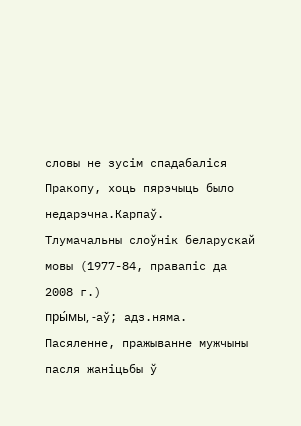словы не зусім спадабаліся Пракопу, хоць пярэчыць было недарэчна.Карпаў.
Тлумачальны слоўнік беларускай мовы (1977-84, правапіс да 2008 г.)
пры́мы, ‑аў; адз.няма.
Пасяленне, пражыванне мужчыны пасля жаніцьбы ў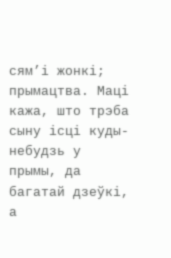сям’і жонкі; прымацтва. Маці кажа, што трэба сыну ісці куды-небудзь у прымы, да багатай дзеўкі, а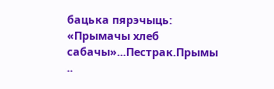бацька пярэчыць: «Прымачы хлеб сабачы»...Пестрак.Прымы ..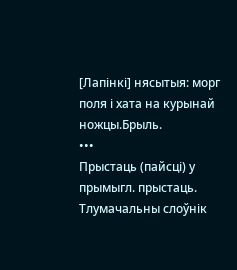[Лапінкі] нясытыя: морг поля і хата на курынай ножцы.Брыль.
•••
Прыстаць (пайсці) у прымыгл. прыстаць.
Тлумачальны слоўнік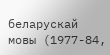беларускай мовы (1977-84,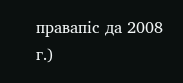правапіс да 2008 г.)